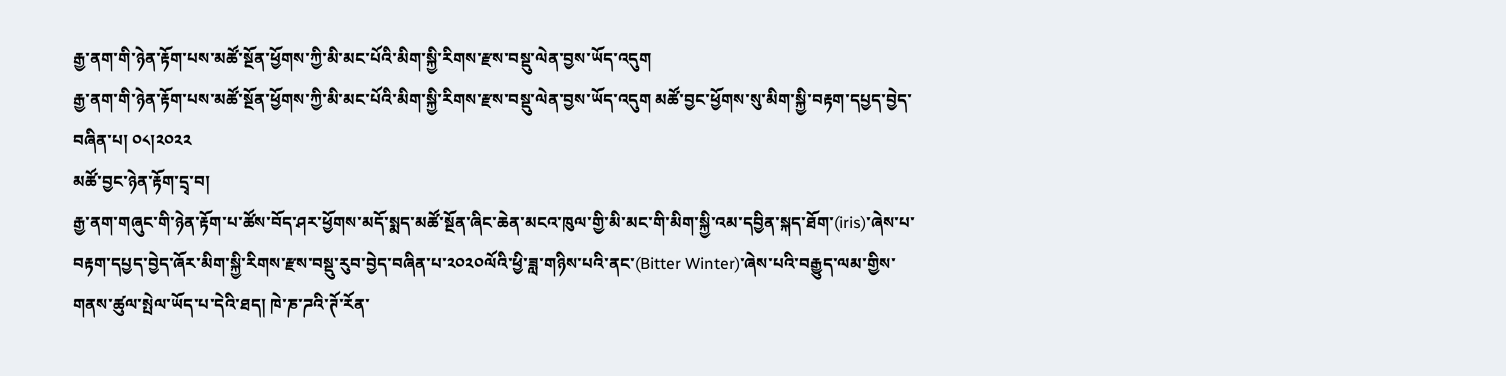རྒྱ་ནག་གི་ཉེན་རྟོག་པས་མཚོ་སྔོན་ཕྱོགས་ཀྱི་མི་མང་པོའི་མིག་སྐྱི་རིགས་རྫས་བསྡུ་ལེན་བྱས་ཡོད་འདུག
རྒྱ་ནག་གི་ཉེན་རྟོག་པས་མཚོ་སྔོན་ཕྱོགས་ཀྱི་མི་མང་པོའི་མིག་སྐྱི་རིགས་རྫས་བསྡུ་ལེན་བྱས་ཡོད་འདུག མཚོ་བྱང་ཕྱོགས་སུ་མིག་སྐྱི་བརྟག་དཔྱད་བྱེད་བཞིན་པ། ༠༨།༢༠༢༢
མཚོ་བྱང་ཉེན་རྟོག་དྲྭ་བ།
རྒྱ་ནག་གཞུང་གི་ཉེན་རྟོག་པ་ཚོས་བོད་ཤར་ཕྱོགས་མདོ་སྨད་མཚོ་སྔོན་ཞིང་ཆེན་མངའ་ཁུལ་གྱི་མི་མང་གི་མིག་སྐྱི་འམ་དབྱིན་སྐད་ཐོག་(iris)་ཞེས་པ་བརྟག་དཔྱད་བྱེད་ཞོར་མིག་སྐྱི་རིགས་རྫས་བསྡུ་རུབ་བྱེད་བཞིན་པ་༢༠༢༠ལོའི་ཕྱི་ཟླ་གཉིས་པའི་ནང་(Bitter Winter)་ཞེས་པའི་བརྒྱུད་ལམ་གྱིས་གནས་ཚུལ་སྤེལ་ཡོད་པ་དེའི་ཐད། ཁེ་ཎ་ཌའི་ཊོ་རོན་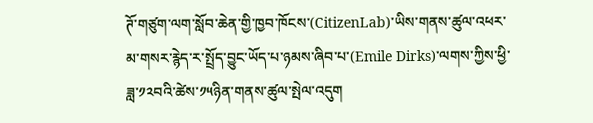ཊོ་གཙུག་ལག་སློབ་ཆེན་གྱི་ཁྱབ་ཁོངས་(CitizenLab)་ཡིས་གནས་ཚུལ་འཕར་མ་གསར་རྙེད་ར་སྤྲོད་བྱུང་ཡོད་པ་ཉམས་ཞིབ་པ་(Emile Dirks)་ལགས་ཀྱིས་ཕྱི་ཟླ་༡༢བའི་ཚེས་༡༥ཉིན་གནས་ཚུལ་སྤེལ་འདུག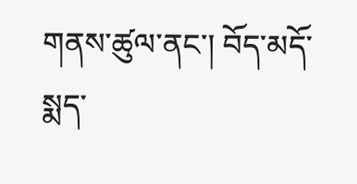གནས་ཚུལ་ནང་། བོད་མདོ་སྨད་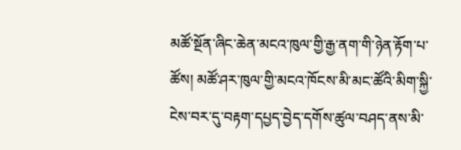མཚོ་སྔོན་ཞིང་ཆེན་མངའ་ཁུལ་གྱི་རྒྱ་ནག་གི་ཉེན་རྟོག་པ་ཚོས། མཚོ་ཤར་ཁུལ་གྱི་མངའ་ཁོངས་མི་མང་ཚོའི་མིག་སྐྱི་ངེས་བར་དུ་བརྟག་དཔྱད་བྱེད་དགོས་ཚུལ་བཤད་ནས་མི་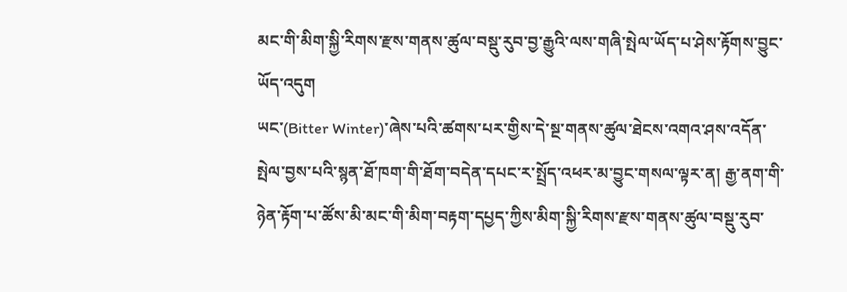མང་གི་མིག་སྐྱི་རིགས་རྫས་གནས་ཚུལ་བསྡུ་རུབ་བྱ་རྒྱུའི་ལས་གཞི་སྤེལ་ཡོད་པ་ཤེས་རྟོགས་བྱུང་ཡོད་འདུག
ཡང་(Bitter Winter)་ཞེས་པའི་ཚགས་པར་གྱིས་དེ་སྔ་གནས་ཚུལ་ཐེངས་འགའ་ཤས་འདོན་སྤེལ་བྱས་པའི་སྙན་ཐོ་ཁག་གི་ཐོག་བདེན་དཔང་ར་སྤྲོད་འཕར་མ་བྱུང་གསལ་ལྟར་ན། རྒྱ་ནག་གི་ཉེན་རྟོག་པ་ཚོས་མི་མང་གི་མིག་བརྟག་དཔྱད་ཀྱིས་མིག་སྐྱི་རིགས་རྫས་གནས་ཚུལ་བསྡུ་རུབ་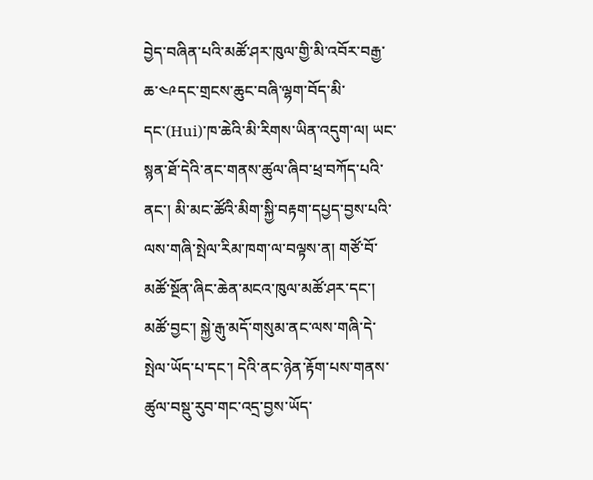བྱེད་བཞིན་པའི་མཚོ་ཤར་ཁུལ་གྱི་མི་འབོར་བརྒྱ་ཆ་༤༩དང་གྲངས་ཆུང་བཞི་ལྷག་བོད་མི་དང་(Hui)་ཁ་ཆེའི་མི་རིགས་ཡིན་འདུག་ལ། ཡང་སྙན་ཐོ་དེའི་ནང་གནས་ཚུལ་ཞིབ་ཕྲ་བཀོད་པའི་ནང་། མི་མང་ཚོའི་མིག་སྐྱི་བརྟག་དཔྱད་བྱས་པའི་ལས་གཞི་སྤེལ་རིམ་ཁག་ལ་བལྟས་ན། གཙོ་བོ་མཚོ་སྔོན་ཞིང་ཆེན་མངའ་ཁུལ་མཚོ་ཤར་དང་། མཚོ་བྱང་། སྐྱེ་རྒུ་མདོ་གསུམ་ནང་ལས་གཞི་དེ་སྤེལ་ཡོད་པ་དང་། དེའི་ནང་ཉེན་རྟོག་པས་གནས་ཚུལ་བསྡུ་རུབ་གང་འདྲ་བྱས་ཡོད་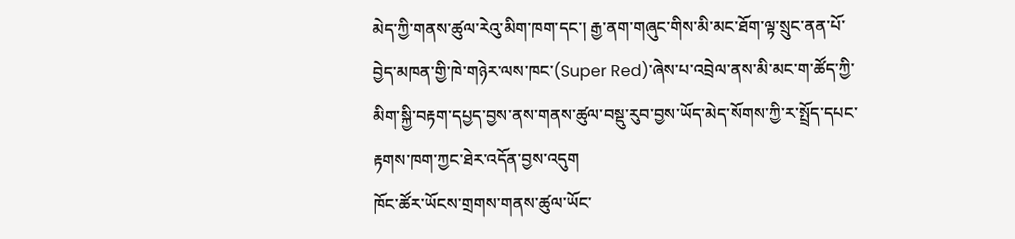མེད་ཀྱི་གནས་ཚུལ་རེའུ་མིག་ཁག་དང་། རྒྱ་ནག་གཞུང་གིས་མི་མང་ཐོག་ལྟ་སྲུང་ནན་པོ་བྱེད་མཁན་གྱི་ཁེ་གཉེར་ལས་ཁང་(Super Red)་ཞེས་པ་འབྲེལ་ནས་མི་མང་ག་ཚོད་ཀྱི་མིག་སྐྱི་བརྟག་དཔྱད་བྱས་ནས་གནས་ཚུལ་བསྡུ་རུབ་བྱས་ཡོད་མེད་སོགས་ཀྱི་ར་སྤྲོད་དཔང་རྟགས་ཁག་ཀྱང་ཐེར་འདོན་བྱས་འདུག
ཁོང་ཚོར་ཡོངས་གྲགས་གནས་ཚུལ་ཡོང་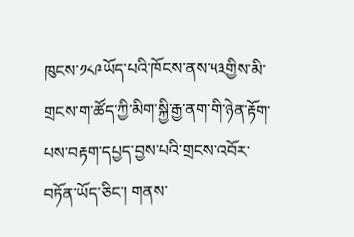ཁུངས་༡༨༩ཡོད་པའི་ཁོངས་ནས་༥༣གྱིས་མི་གྲངས་ག་ཚོད་ཀྱི་མིག་སྐྱི་རྒྱ་ནག་གི་ཉེན་རྟོག་པས་བརྟག་དཔྱད་བྱས་པའི་གྲངས་འབོར་བཏོན་ཡོད་ཅིང་། གནས་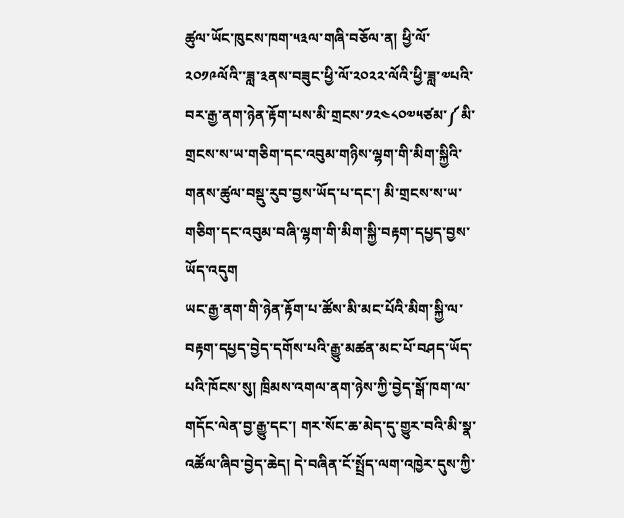ཚུལ་ཡོང་ཁུངས་ཁག་༥༣ལ་གཞི་བཅོལ་ན། ཕྱི་ལོ་༢༠༡༩ལོའི་་ཟླ་༣ནས་བཟུང་ཕྱི་ལོ་༢༠༢༢་ལོའི་ཕྱི་ཟླ་༧པའི་བར་རྒྱ་ནག་ཉེན་རྟོག་པས་མི་གྲངས་༡༢༤༨༠༧༥ཙམ་༼མི་གྲངས་ས་ཡ་གཅིག་དང་འབུམ་གཉིས་ལྷག་གི་མིག་སྐྱིའི་གནས་ཚུལ་བསྡུ་རུབ་བྱས་ཡོད་པ་དང་། མི་གྲངས་ས་ཡ་གཅིག་དང་འབུམ་བཞི་ལྷག་གི་མིག་སྐྱི་བརྟག་དཔྱད་བྱས་ཡོད་འདུག
ཡང་རྒྱ་ནག་གི་ཉེན་རྟོག་པ་ཚོས་མི་མང་པོའི་མིག་སྐྱི་ལ་བརྟག་དཔྱད་བྱེད་དགོས་པའི་རྒྱུ་མཚན་མང་པོ་བཤད་ཡོད་པའི་ཁོངས་སུ། ཁྲིམས་འགལ་ནག་ཉེས་ཀྱི་བྱེད་སྒོ་ཁག་ལ་གདོང་ལེན་བྱ་རྒྱུ་དང་། གར་སོང་ཆ་མེད་དུ་གྱུར་བའི་མི་སྣ་འཚོལ་ཞིབ་བྱེད་ཆེད། དེ་བཞིན་ངོ་སྤྲོད་ལག་འཁྱེར་དུས་ཀྱི་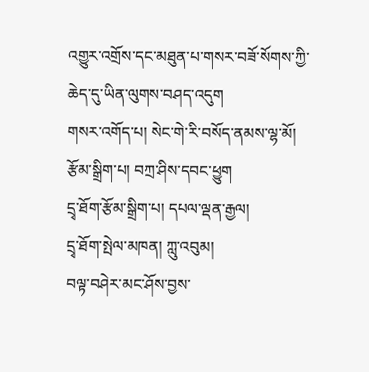འགྱུར་འགྲོས་དང་མཐུན་པ་གསར་བཟོ་སོགས་ཀྱི་ཆེད་དུ་ཡིན་ལུགས་བཤད་འདུག
གསར་འགོད་པ། སེང་གེ་རི་བསོད་ནམས་ལྷ་མོ།
རྩོམ་སྒྲིག་པ། བཀྲ་ཤིས་དབང་ཕྱུག
དྲྭ་ཐོག་རྩོམ་སྒྲིག་པ། དཔལ་ལྡན་རྒྱལ།
དྲྭ་ཐོག་སྤེལ་མཁན། ཀླུ་འབུམ།
བལྟ་བཤེར་མང་ཤོས་བྱས་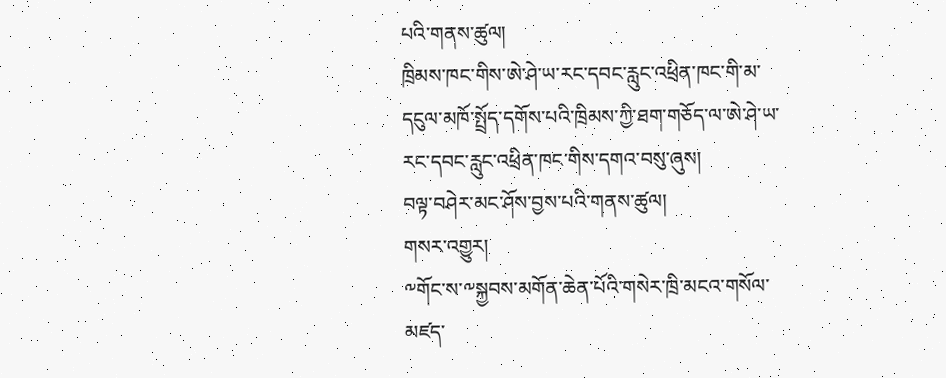པའི་གནས་ཚུལ།
ཁྲིམས་ཁང་གིས་ཨེ་ཤེ་ཡ་རང་དབང་རླུང་འཕྲིན་ཁང་གི་མ་དངུལ་མཁོ་སྤྲོད་དགོས་པའི་ཁྲིམས་ཀྱི་ཐག་གཅོད་ལ་ཨེ་ཤེ་ཡ་རང་དབང་རླུང་འཕྲིན་ཁང་གིས་དགའ་བསུ་ཞུས།
བལྟ་བཤེར་མང་ཤོས་བྱས་པའི་གནས་ཚུལ།
གསར་འགྱུར།
༸གོང་ས་༸སྐྱབས་མགོན་ཆེན་པོའི་གསེར་ཁྲི་མངའ་གསོལ་མཛད་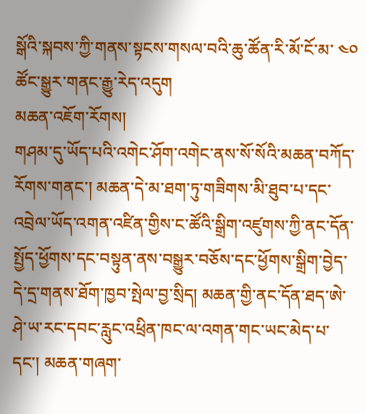སྒོའི་སྐབས་ཀྱི་གནས་སྟངས་གསལ་བའི་ཆུ་ཚོན་རི་མོ་ངོ་མ་ ༤༠ ཚོང་སྒྱུར་གནང་རྒྱུ་རེད་འདུག
མཆན་འཇོག་རོགས།
གཤམ་དུ་ཡོད་པའི་འགེང་ཤོག་འགེང་ནས་སོ་སོའི་མཆན་བཀོད་རོགས་གནང་། མཆན་དེ་མ་ཐག་ཏུ་གཟིགས་མི་ཐུབ་པ་དང་འབྲེལ་ཡོད་འགན་འཛིན་གྱིས་ང་ཚོའི་སྒྲིག་འཛུགས་ཀྱི་ནང་དོན་སྤྱོད་ཕྱོགས་དང་བསྟུན་ནས་བསྒྱུར་བཅོས་དང་ཕྱོགས་སྒྲིག་བྱེད་དེ་དྲ་གནས་ཐོག་ཁྱབ་སྤེལ་བྱ་སྲིད། མཆན་གྱི་ནང་དོན་ཐད་ཨེ་ཤེ་ཡ་རང་དབང་རླུང་འཕྲིན་ཁང་ལ་འགན་གང་ཡང་མེད་པ་དང་། མཆན་གཞག་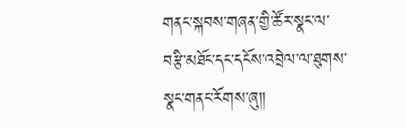གནང་སྐབས་གཞན་གྱི་ཚོར་སྣང་ལ་བརྩི་མཐོང་དང་དངོས་འབྲེལ་ལ་ཐུགས་སྣང་གནང་རོགས་ཞུ༎